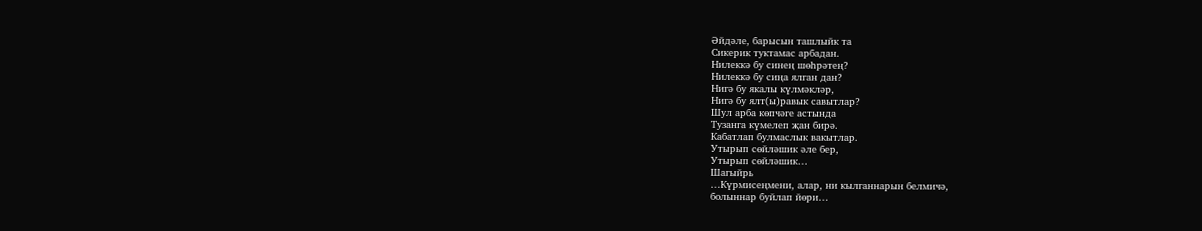Әйдәле, барысын ташлыйк та
Сикерик туктамас арбадан.
Нилеккә бу синең шөһрәтең?
Нилеккә бу сиңа ялган дан?
Нигә бу якалы күлмәкләр,
Нигә бу ялт(ы)равык савытлар?
Шул арба көпчәге астында
Тузанга күмелеп җан бирә.
Кабатлап булмаслык вакытлар.
Утырып сөйләшик әле бер,
Утырып сөйләшик…
Шагыйрь
…Күрмисеңмени, алар, ни кылганнарын белмичә,
болыннар буйлап йөри…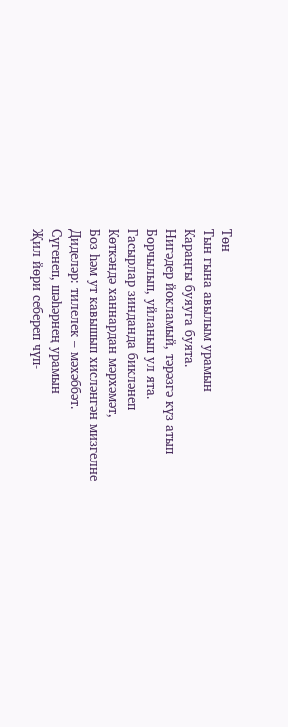Төн
Тын гына авылым урамын
Караңгы буяуга буята.
Нигәдер йокламый, тәрәзгә күз атып
Борчылып, уйланып ул ята.
Гасырлар зинданда бикләнеп
Көткәндә ханнардан мәрхәмәт,
Боз һәм ут кавышып хисләнгән мизгелне
Диделәр: тилелек – мәхәббәт.
Сүгенеп, шәһәрнең урамын
Җил йөри себереп чүп-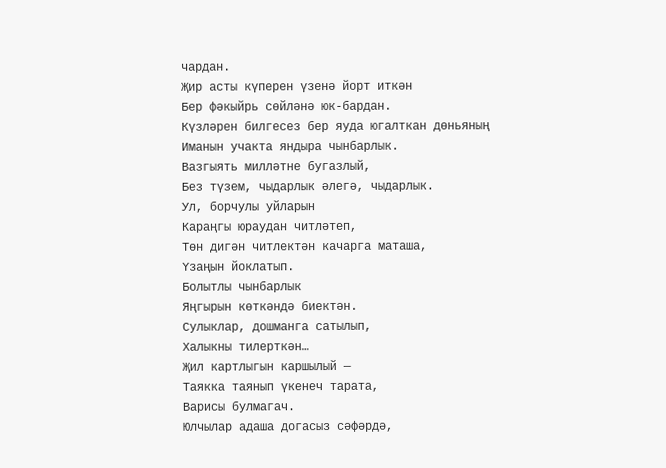чардан.
Җир асты күперен үзенә йорт иткән
Бер фәкыйрь сөйләнә юк-бардан.
Күзләрен билгесез бер яуда югалткан дөньяның
Иманын учакта яндыра чынбарлык.
Вазгыять милләтне бугазлый,
Без түзем, чыдарлык әлегә, чыдарлык.
Ул, борчулы уйларын
Караңгы юраудан читләтеп,
Төн дигән читлектән качарга маташа,
Үзаңын йоклатып.
Болытлы чынбарлык
Яңгырын көткәндә биектән.
Сулыклар, дошманга сатылып,
Халыкны тилерткән…
Җил картлыгын каршылый —
Таякка таянып үкенеч тарата,
Варисы булмагач.
Юлчылар адаша догасыз сәфәрдә,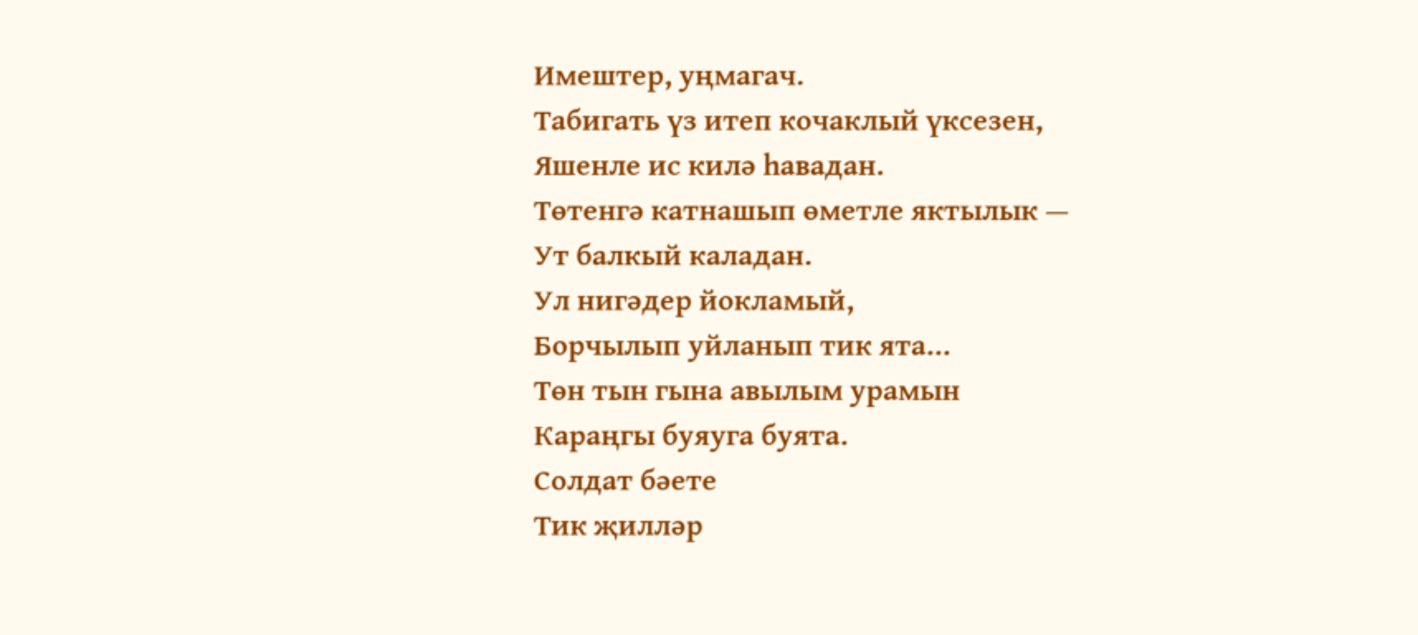Имештер, уңмагач.
Табигать үз итеп кочаклый үксезен,
Яшенле ис килә һавадан.
Төтенгә катнашып өметле яктылык —
Ут балкый каладан.
Ул нигәдер йокламый,
Борчылып уйланып тик ята…
Төн тын гына авылым урамын
Караңгы буяуга буята.
Солдат бәете
Тик җилләр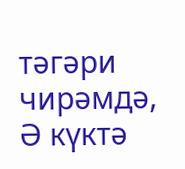тәгәри чирәмдә,
Ә күктә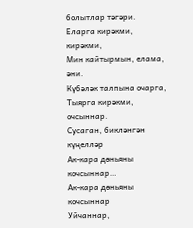болытлар тәгәри.
Еларга кирәкми, кирәкми,
Мин кайтырмын, елама, әни.
Күбәләк талпына очарга,
Тыярга кирәкми, очсыннар.
Сусаган, бикләнгән күңелләр
Ак-кара дөньяны кочсыннар…
Ак-кара дөньяны кочсыннар
Уйчаннар,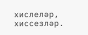хислеләр, хиссезләр.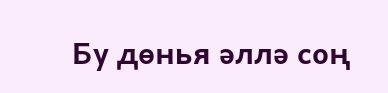Бу дөнья әллә соң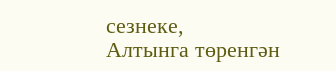сезнеке,
Алтынга төренгән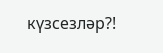күзсезләр?!